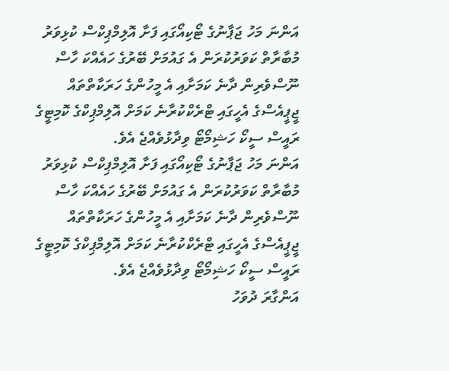އަންނަ މަހު ޖަޕާނުގެ ޓޯކިއޯގައި ފަށާ އޮލިމްޕިކްސް ކުޅިވަރު މުބާރާތް ކަވަރުކުރަން އެ ގައުމަށް ބޭރުގެ ހައެއްކަ ހާސް ނޫސްވެރިން ދާނެ ކަމަށާއި އެ މީހުންގެ ހަރަކާތްތައް ޖީޕީއެސްގެ އެހީގައި ޓްރެކްކުރާނެ ކަމަށް އޮލިމްޕިކްގެ ކޮމިޓީގެ ރައީސް ސީކޯ ހަޝިމޯޓޯ ވިދާޅުވެއްޖެ އެވެ.
އަންނަ މަހު ޖަޕާނުގެ ޓޯކިއޯގައި ފަށާ އޮލިމްޕިކްސް ކުޅިވަރު މުބާރާތް ކަވަރުކުރަން އެ ގައުމަށް ބޭރުގެ ހައެއްކަ ހާސް ނޫސްވެރިން ދާނެ ކަމަށާއި އެ މީހުންގެ ހަރަކާތްތައް ޖީޕީއެސްގެ އެހީގައި ޓްރެކްކުރާނެ ކަމަށް އޮލިމްޕިކްގެ ކޮމިޓީގެ ރައީސް ސީކޯ ހަޝިމޯޓޯ ވިދާޅުވެއްޖެ އެވެ.
އަންގާރަ ދުވަހު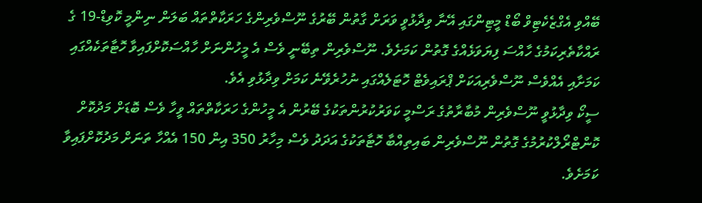ބޭއްވި އެގްޒެކެޓިވް ބޯޑް މީޓިންގައި އޭނާ ވިދާޅުވީ ވަރަށް ގާތުން ބޭރުގެ ނޫސްވެރިންގެ ހަރަކާތްތައް ބަލަން ނިންމީ ކޮވިޑް-19 ގެ ރައްކާތެރިކަމުގެ ހާއްސަ ފިޔަވަޅެއްގެ ގޮތުން ކަމަށެވެ. ނޫސްވެރިން ތިބޭނީ ވެސް އެ މީހުންނަށް ހާއްސަކޮށްފައިވާ ހޮޓާތަކެއްގައި ކަމަށާއި އެއްވެސް ނޫސްވެރިއަކަށް ޕްރައިވެޓް ހޮޓަލެއްގައި ނުހުރެވޭނެ ކަމަށް ވިދާޅުވި އެވެ.
ސީކޯ ވިދާޅުވީ ނޫސްވެރިން މުބާރާތުގެ ރަސްމީ ކަވަރުކުރުންތަކުގެ ބޭރުން އެ މީހުންގެ ހަރަކާތްތައް ވީހާ ވެސް ބޮޑަށް މަދުކޮށް ކޮންޓްރޯލްކުރުމުގެ ގޮތުން ނޫސްވެރިން ބައިތިއްބާ ހޮޓާތަކުގެ އަދަދު ވެސް މިހާރު 350 އިން 150 އެއްހާ ތަނަށް މަދުކޮށްފައިވާ ކަމަށެވެ.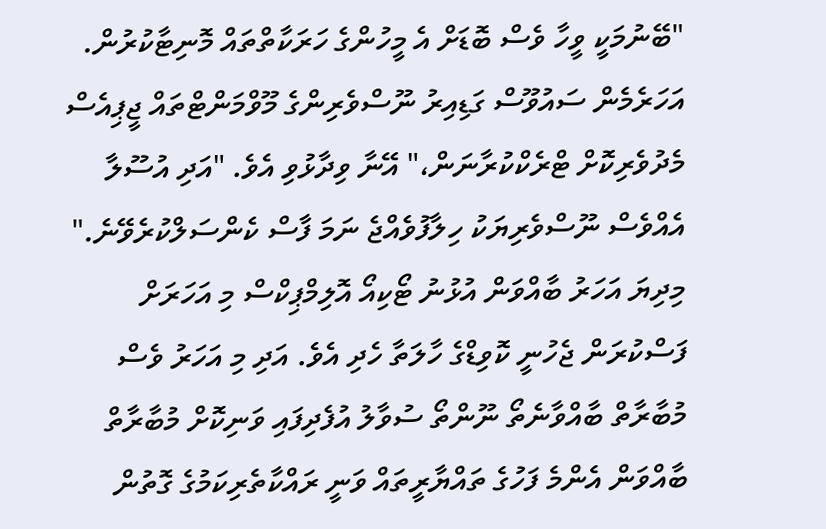"ބޭނުމަކީ ވީހާ ވެސް ބޮޑަށް އެ މީހުންގެ ހަރަކާތްތައް މޮނިޓާކުރުން. އަހަރެމެން ސައުވޫސް ގަޑިއިރު ނޫސްވެރިންގެ މޫވްމަންޓްތައް ޖީޕިއެސް މެދުވެރިކޮށް ޓްރެކްކުރާނަން،" އޭނާ ވިދާޅުވި އެވެ. "އަދި އުސޫލާ އެއްވެސް ނޫސްވެރިޔަކު ހިލާފުވެއްޖެ ނަމަ ފާސް ކެންސަލްކުރެވޭނެ."
މިދިޔަ އަހަރު ބާއްވަން އުޅުނު ޓޯކިއޯ އޮލިމްޕިކްސް މި އަހަރަށް ފަސްކުރަން ޖެހުނީ ކޮވިޑްގެ ހާލަތާ ހެދި އެވެ. އަދި މި އަހަރު ވެސް މުބާރާތް ބާއްވާނެތޯ ނޫންތޯ ސުވާލު އުފެދިފައި ވަނިކޮށް މުބާރާތް ބާއްވަން އެންމެ ފަހުގެ ތައްޔާރީތައް ވަނީ ރައްކާތެރިކަމުގެ ގޮތުން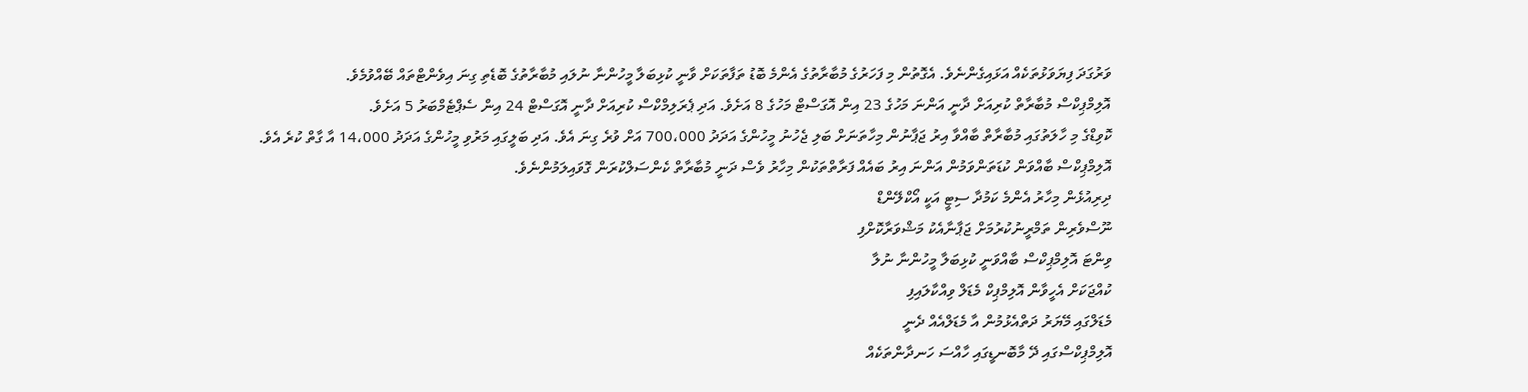ވަރުގަދަ ފިޔަވަޅުތަކެއް އަޅައިގެންނެވެ. އެގޮތުން މި ފަހަރުގެ މުބާރާތުގެ އެންމެ ބޮޑު ތަފާތަކަށް ވާނީ ކުޅިބަލާ މީހުންނާ ނުލައި މުބާރާތުގެ ބޮޑެތި ގިނަ އިވެންޓްތައް ބޭއްވުމެވެ.
އޮލިމްޕިކްސް މުބާރާތް ކުރިއަށް ދާނީ އަންނަ މަހުގެ 23 އިން އޮގަސްޓް މަހުގެ 8 އަށެވެ. އަދި ޕެރަލިމްކްސް ކުރިއަށް ދާނީ އޮގަސްޓް 24 އިން ސެޕްޓެމްބަރު 5 އަށެވެ.
ކޮވިޑްގެ މި ހާލަތުގައި މުބާރާތް ބާއްވާ އިރު ޖަޕާނުން މިހާތަނަށް ބަލި ޖެހުނު މީހުންގެ އަދަދު 700،000 އަށް ވުރެ ގިނަ އެވެ. އަދި ބަލީގައި މަރުވި މީހުންގެ އަދަދު 14،000 އާ ގާތް ކުރެ އެވެ.
އޮލިމްޕިކްސް ބާއްވަން ކުޑަތަންވަމުން އަންނަ އިރު ބައެއް ފަރާތްތަކުން މިހާރު ވެސް ދަނީ މުބާރާތް ކެންސަލްކުރަން ގޮވައިލަމުންނެވެ.
ދިރިއުޅެން މިހާރު އެންމެ ކަމުދާ ސިޓީ އަކީ އޯކްލޭންޑް
ނޫސްވެރިން ތަމްރީނުކުރުމަށް ޖަޕާނާއެކު މަޝްވަރާކޮށްފި
ވިންޓަ އޮލިމްޕިކްސް ބާއްވަނީ ކުޅިބަލާ މީހުންނާ ނުލާ
ކުއްޖަކަށް އެހީވާން އޮލިމްޕިކް މެޑަލް ވިއްކާލައިފި
މެޑަލްގައި މޭޔަރު ދަތްއެޅުމުން އާ މެޑަލްއެއް ދެނީ
އޮލިމްޕިކްސްގައި ދޭ މާބޮނޑީގައި ހާއްސަ ހަނދާންތަކެއް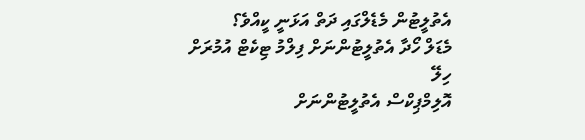އެތުލީޓުން މެޑެލްގައި ދަތް އަޅަނީ ކީއްވެ؟
މެޑަލް ހޯދާ އެތުލީޓުންނަށް ފިލްމު ޓިކެޓް އުމުރަށް ހިލޭ
އޮލިމްޕިކްސް އެތުލީޓުންނަށް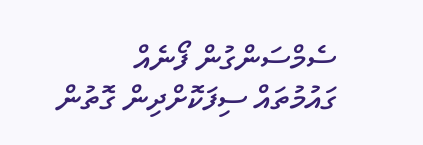ސެމްސަންގުން ފޯނެއް
ގައުމުތައް ސިފަކޮށްދިން ގޮތުން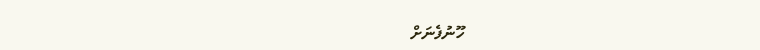ހޫނުފެނަށް